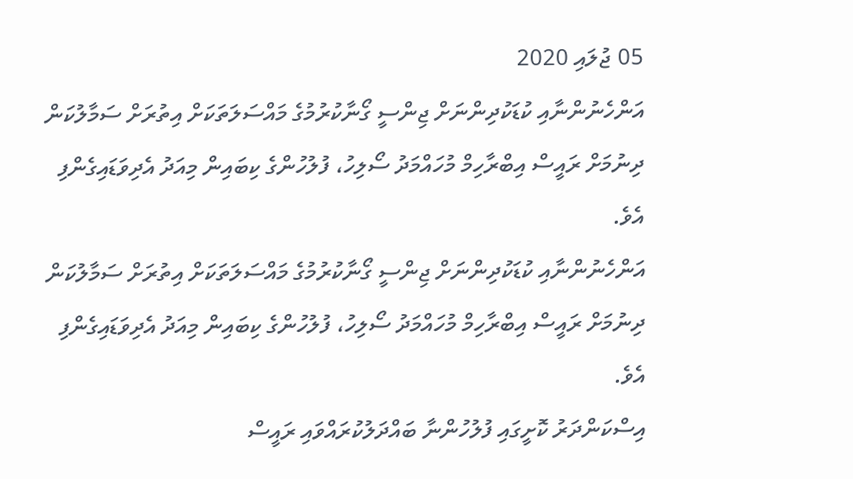05 ޖުލައި 2020
އަންހެނުންނާއި ކުޑަކުދިންނަށް ޖިންސީ ގޯނާކުރުމުގެ މައްސަލަތަކަށް އިތުރަށް ސަމާލުކަން ދިނުމަށް ރައީސް އިބްރާހިމް މުހައްމަދު ސޯލިހު، ފުލުހުންގެ ކިބައިން މިއަދު އެދިވަޑައިގެންފި އެވެ.
އަންހެނުންނާއި ކުޑަކުދިންނަށް ޖިންސީ ގޯނާކުރުމުގެ މައްސަލަތަކަށް އިތުރަށް ސަމާލުކަން ދިނުމަށް ރައީސް އިބްރާހިމް މުހައްމަދު ސޯލިހު، ފުލުހުންގެ ކިބައިން މިއަދު އެދިވަޑައިގެންފި އެވެ.
އިސްކަންދަރު ކޮށީގައި ފުލުހުންނާ ބައްދަލުކުރައްވައި ރައީސް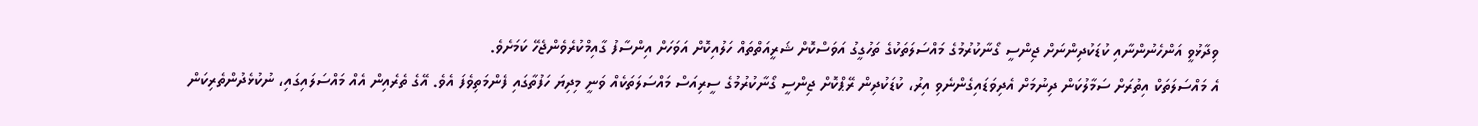ވިދާޅުވީ އަންހެނުންނާއި ކުޑަކުދިންނަށް ޖިންސީ ގޯނާކުރުމުގެ މައްސަލަތަކުގެ ތަހުގީގު އަވަސްކޮށް ޝަރީއަތްތައް ހަލުއިކޮށް އަވަހަށް އިންސާފު ގާއިމްކުރެވެންޖެހޭ ކަމަށެވެ.
އެ މައްސަލަތަކް އިތުރަށް ސަމާލުކަން ދިނުމަށް އެދިވަޑައިގެންނެވި އިރު، ކުޑަކުދިން ރޭޕްކޮށް ޖިންސީ ގޯނާކުރުމުގެ ސީރިއަސް މައްސަލަތަކެއް ވަނީ މިދިޔަ ހަފުތާގައި ފެންމަތިވެފަ އެވެ. އޭގެ ތެރެއިން އެއް މައްސަލައިގައި، ނުކުޅެދުންތެރިކަން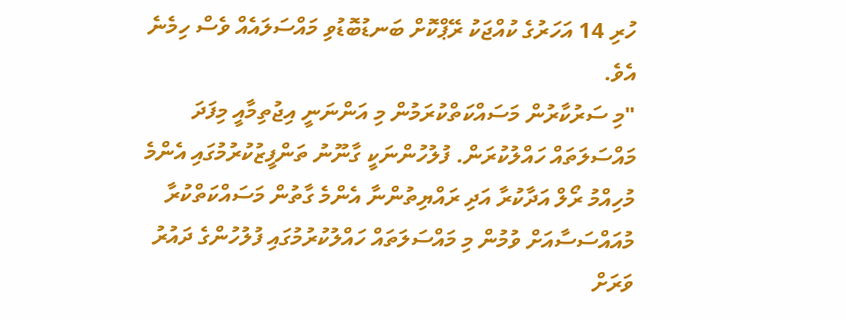ހުރި 14 އަހަރުގެ ކުއްޖަކު ރޭޕްކޮށް ބަނޑުބޮޑުވި މައްސަލައެއް ވެސް ހިމެނެ އެވެ.
"މި ސަރުކާރުން މަސައްކަތްކުރަމުން މި އަންނަނީ އިޖުތިމާއީ މިފަދަ މައްސަލަތައް ހައްލުކުރަން. ފުލުހުންނަކީ ގާނޫނު ތަންފީޒުކުރުމުގައި އެންމެ މުހިއްމު ރޯލް އަދާކުރާ އަދި ރައްޔިތުންނާ އެންމެ ގާތުން މަސައްކަތްކުރާ މުއައްސަސާއަށް ވުމުން މި މައްސަލަތައް ހައްލުކުރުމުގައި ފުލުހުންގެ ދައުރު ވަރަށް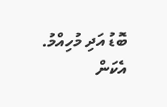ބޮޑު އަދި މުހިއްމު. އެކަން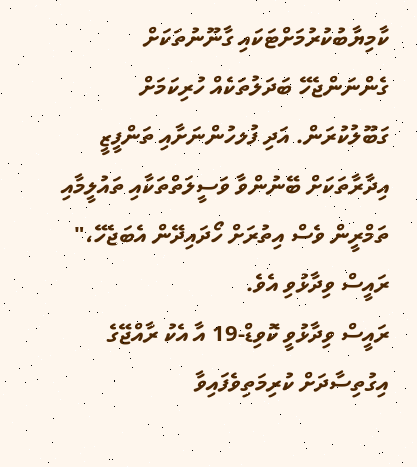ކާމިޔާބުކުރުމަށްޓަކައި ގާނޫނުތަކަށް ގެންނަންޖެހޭ ބަދަލުތަކެއް ހުރިކަމަށް ގަބޫލުކުރަން. އަދި ފުލހުންނަށާއި ތަންފީޒީ އިދާރާތަކަށް ބޭނުންވާ ވަސީލަތްތަކާއި ތައުލީމާއި ތަމްރީން ވެސް އިތުރަށް ހޯދައިދޭން އެބަޖެހޭ،" ރައީސް ވިދާޅުވި އެވެ.
ރައީސް ވިދާޅުވީ ކޮވިޑް-19 އާ އެކު ރާއްޖޭގެ އިގުތިސާދަށް ކުރިމަތިވެފައިވާ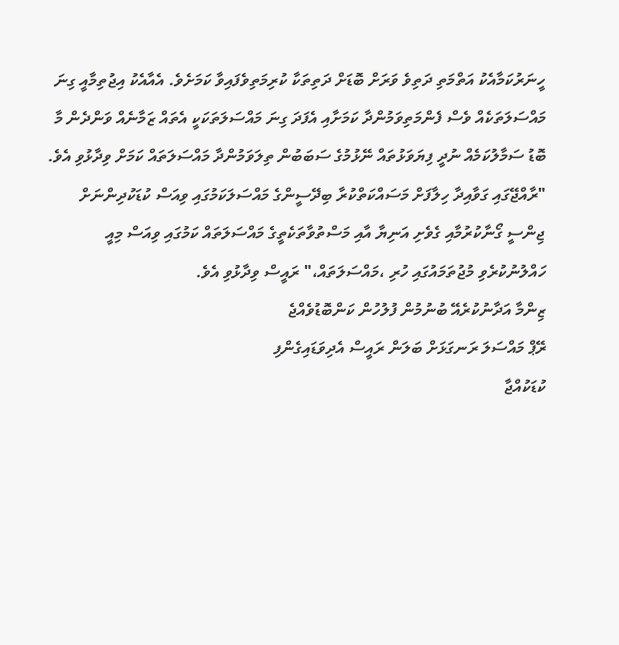ހީނަރުކަމާއެކު އަތްމަތި ދަތިވެ ވަރަށް ބޮޑަށް ދަތިތަކާ ކުރިމަތިވެފައިވާ ކަމަށެވެ. އެއާއެކު އިޖުތިމާއީ ގިނަ މައްސަލަތަކެއް ވެސް ފެންމަތިވަމުންދާ ކަމަށާއި އެފަދަ ގިނަ މައްސަލަތަކަކީ އެތައް ޒަމާނެއް ވަންދެން މާ ބޮޑު ސަމާލުކަމެއް ނުދީ ފިޔަވަޅުތައް ނޭޅުމުގެ ސަބަބުން ތިލަވަމުންދާ މައްސަލަތައް ކަމަށް ވިދާޅުވި އެވެ.
"ރާއްޖޭގައި ގަވާއިދާ ހިލާފަށް މަސައްކަތްކުރާ ބިދޭސީންގެ މައްސަލަކަމުގައި ވިއަސް ކުޑަކުދިންނަށް ޖިންސީ ގޯނާކުރުމާއި ގެވެށި އަނިޔާ އާއި މަސްތުވާތަކެތީގެ މައްސަލަތައް ކަމުގައި ވިއަސް މިއީ ހައްލުނުކުރެވި މުޖުތަމައުގައި ހުރި ،މައްސަލަތައް،" ރައީސް ވިދާޅުވި އެވެ.
ޒިންމާ އަދާނުކުރެއޭ ބުނުމުން ފުލުހުން ކަންބޮޑުވެއްޖެ
ރޭޕް މައްސަލަ ރަނގަޅަށް ބަލަން ރައީސް އެދިވަޑައިގެންފި
ކުޑަކުއްޖާ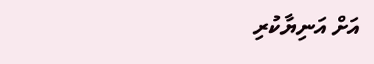އަށް އަނިޔާކުރި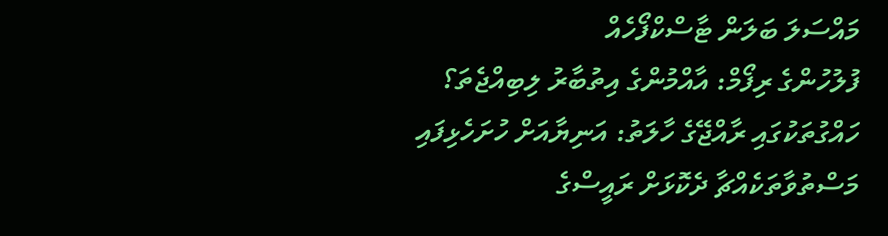މައްސަލަ ބަލަން ޓާސްކްފޯހެއް
ފުލުހުންގެ ރިފޯމް: އާއްމުންގެ އިތުބާރު ލިބިއްޖެތަ؟
ހައްގުތަކުގައި ރާއްޖޭގެ ހާލަތު: އަނިޔާއަށް ހުށަހެޅިފައި
މަސްތުވާތަކެއްޗާ ދެކޮޅަށް ރައީސްގެ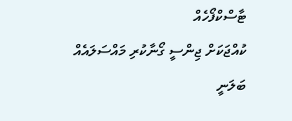ޓާސްކްފޯހެއް
ކުއްޖަކަށް ޖިންސީ ގޯނާކުރި މައްސަލައެއް ބަލަނީ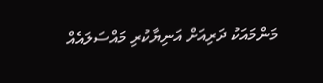މަންމައަކު ދަރިއަށް އަނިޔާކުރި މައްސަލައެއް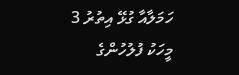ހަމަލާއާ ގުޅޭ އިތުރު 3 މީހަކު ފުލުހުންގެ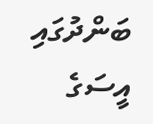ބަންދުގައި
އީސަގެ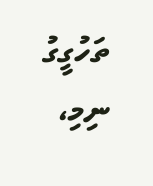ތަހުގީގު ނިމި،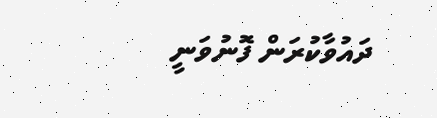ދައުވާކުރަން ފޮނުވަނީ